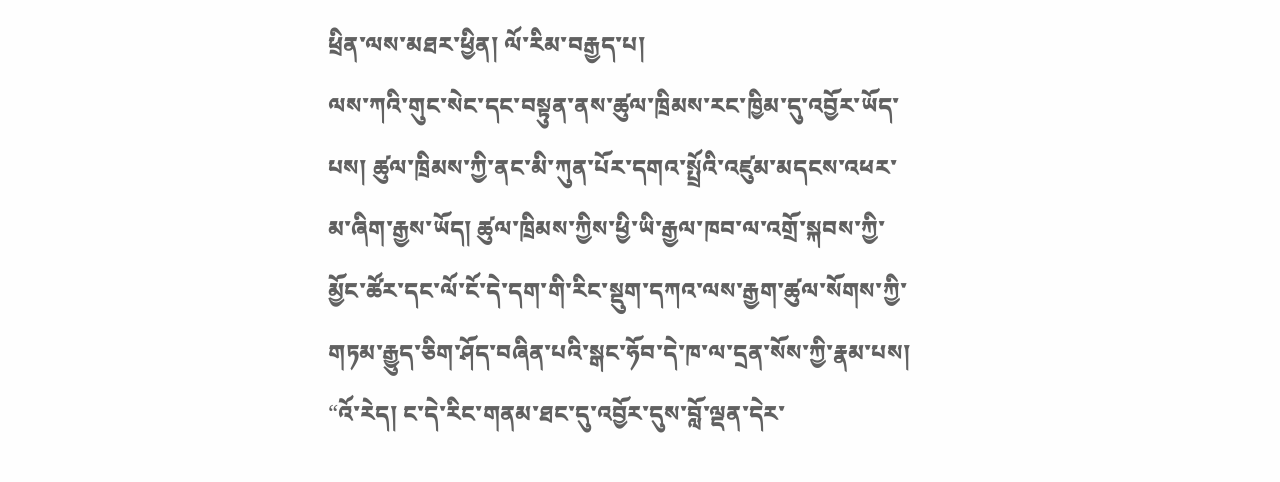ཕྲིན་ལས་མཐར་ཕྱིན། ལོ་རིམ་བརྒྱད་པ།
ལས་ཀའི་གུང་སེང་དང་བསྟུན་ནས་ཚུལ་ཁྲིམས་རང་ཁྱིམ་དུ་འབྱོར་ཡོད་པས། ཚུལ་ཁྲིམས་ཀྱི་ནང་མི་ཀུན་པོར་དགའ་སྤྲོའི་འཛུམ་མདངས་འཕར་མ་ཞིག་རྒྱས་ཡོད། ཚུལ་ཁྲིམས་ཀྱིས་ཕྱི་ཡི་རྒྱལ་ཁབ་ལ་འགྲོ་སྐབས་ཀྱི་མྱོང་ཚོར་དང་ལོ་ངོ་དེ་དག་གི་རིང་སྡུག་དཀའ་ལས་རྒྱག་ཚུལ་སོགས་ཀྱི་གཏམ་རྒྱུད་ཅིག་ཤོད་བཞིན་པའི་སྒང་ཧོབ་དེ་ཁ་ལ་དྲན་སོས་ཀྱི་རྣམ་པས། “འོ་རེད། ང་དེ་རིང་གནམ་ཐང་དུ་འབྱོར་དུས་བློ་ལྡན་དེར་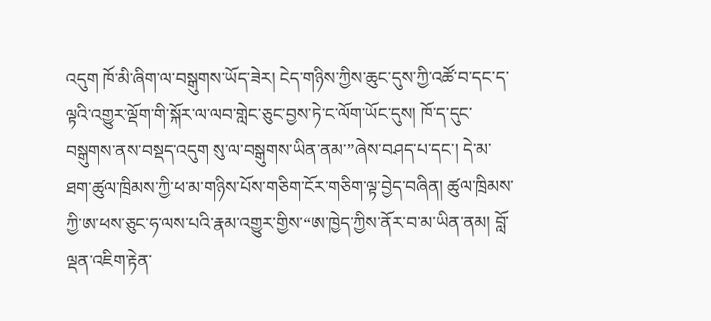འདུག ཁོ་མི་ཞིག་ལ་བསྒུགས་ཡོད་ཟེར། ངེད་གཉིས་ཀྱིས་ཆུང་དུས་ཀྱི་འཚོ་བ་དང་ད་ལྟའི་འགྱུར་ལྡོག་གི་སྐོར་ལ་ལབ་གླེང་ཅུང་བྱས་ཏེ་ང་ལོག་ཡོང་དུས། ཁོ་ད་དུང་བསྒུགས་ནས་བསྡད་འདུག སུ་ལ་བསྒུགས་ཡིན་ནམ་”ཞེས་བཤད་པ་དང་། དེ་མ་ཐག་ཚུལ་ཁྲིམས་ཀྱི་ཕ་མ་གཉིས་པོས་གཅིག་ངོར་གཅིག་ལྟ་བྱེད་བཞིན། ཚུལ་ཁྲིམས་ཀྱི་ཨ་ཕས་ཅུང་ཧ་ལས་པའི་རྣམ་འགྱུར་གྱིས་“ཨ་ཁྱེད་ཀྱིས་ནོར་བ་མ་ཡིན་ནམ། བློ་ལྡན་འཇིག་རྟེན་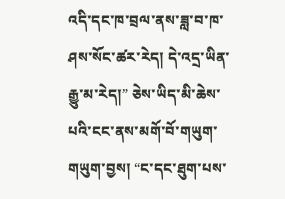འདི་དང་ཁ་བྲལ་ནས་ཟླ་བ་ཁ་ཤས་སོང་ཚར་རེད། དེ་འདྲ་ཡིན་རྒྱུ་མ་རེད།” ཅེས་ཡིད་མི་ཆེས་པའི་ངང་ནས་མགོ་བོ་གཡུག་གཡུག་བྱས། “ང་དང་ཐུག་པས་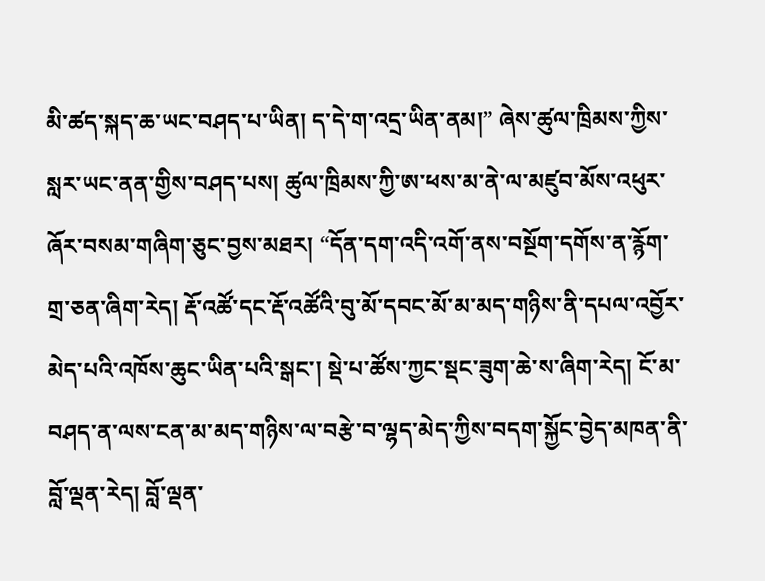མི་ཚད་སྐད་ཆ་ཡང་བཤད་པ་ཡིན། ད་དེ་ག་འདྲ་ཡིན་ནམ།” ཞེས་ཚུལ་ཁྲིམས་ཀྱིས་སླར་ཡང་ནན་གྱིས་བཤད་པས། ཚུལ་ཁྲིམས་ཀྱི་ཨ་ཕས་མ་ནེ་ལ་མཛུབ་མོས་འཕུར་ཞོར་བསམ་གཞིག་ཅུང་བྱས་མཐར། “དོན་དག་འདི་འགོ་ནས་བསྔོག་དགོས་ན་རྙོག་གྲ་ཅན་ཞིག་རེད། རྡོ་འཚོ་དང་རྡོ་འཚོའི་བུ་མོ་དབང་མོ་མ་མད་གཉིས་ནི་དཔལ་འབྱོར་མེད་པའི་འཁོས་ཆུང་ཡིན་པའི་སྒང་། སྡེ་པ་ཚོས་ཀྱང་སྡང་ཟུག་ཆེ་ས་ཞིག་རེད། ངོ་མ་བཤད་ན་ལས་ངན་མ་མད་གཉིས་ལ་བརྩེ་བ་ལྷད་མེད་ཀྱིས་བདག་སྐྱོང་བྱེད་མཁན་ནི་བློ་ལྡན་རེད། བློ་ལྡན་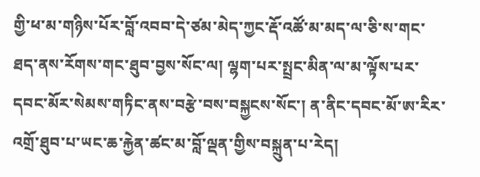གྱི་ཕ་མ་གཉིས་པོར་བློ་འབབ་དེ་ཙམ་མེད་ཀྱང་རྡོ་འཚོ་མ་མད་ལ་ཅི་ས་གང་ཐད་ནས་རོགས་གང་ཐུབ་བྱས་སོང་ལ། ལྷག་པར་སྤྲང་མིན་ལ་མ་ལྟོས་པར་དབང་མོར་སེམས་གཏིང་ནས་བརྩེ་བས་བསྐྱངས་སོང་། ན་ནིང་དབང་མོ་ཨ་རིར་འགྲོ་ཐུབ་པ་ཡང་ཆ་རྐྱེན་ཚང་མ་བློ་ལྡན་གྱིས་བསྐྲུན་པ་རེད།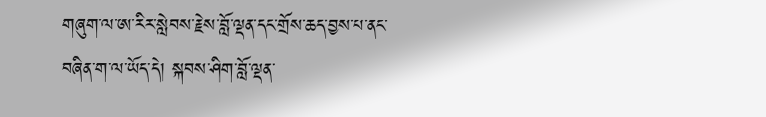གཞུག་ལ་ཨ་རིར་སླེབས་རྗེས་བློ་ལྡན་དང་གྲོས་ཆད་བྱས་པ་ནང་བཞིན་ག་ལ་ཡོད་དེ། སྐབས་ཤིག་བློ་ལྡན་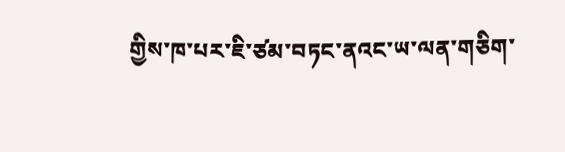གྱིས་ཁ་པར་ཇི་ཙམ་བཏང་ནའང་ཡ་ལན་གཅིག་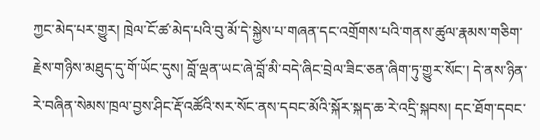ཀྱང་མེད་པར་གྱུར། ཁྲེལ་ངོ་ཚ་མེད་པའི་བུ་མོ་དེ་སྐྱེས་པ་གཞན་དང་འགྲོགས་པའི་གནས་ཚུལ་རྣམས་གཅིག་རྗེས་གཉིས་མཐུད་དུ་གོ་ཡོང་དུས། བློ་ལྡན་ཡང་ཞེ་བློ་མི་བདེ་ཞིང་བྲེལ་ཟིང་ཅན་ཞིག་ཏུ་གྱུར་སོང་། དེ་ནས་ཉིན་རེ་བཞིན་སེམས་ཁྲལ་བྱས་ཤིང་རྡོ་འཚོའི་སར་སོང་ནས་དབང་མོའི་སྐོར་སྐད་ཆ་རེ་འདྲི་སྐབས། དང་ཐོག་དབང་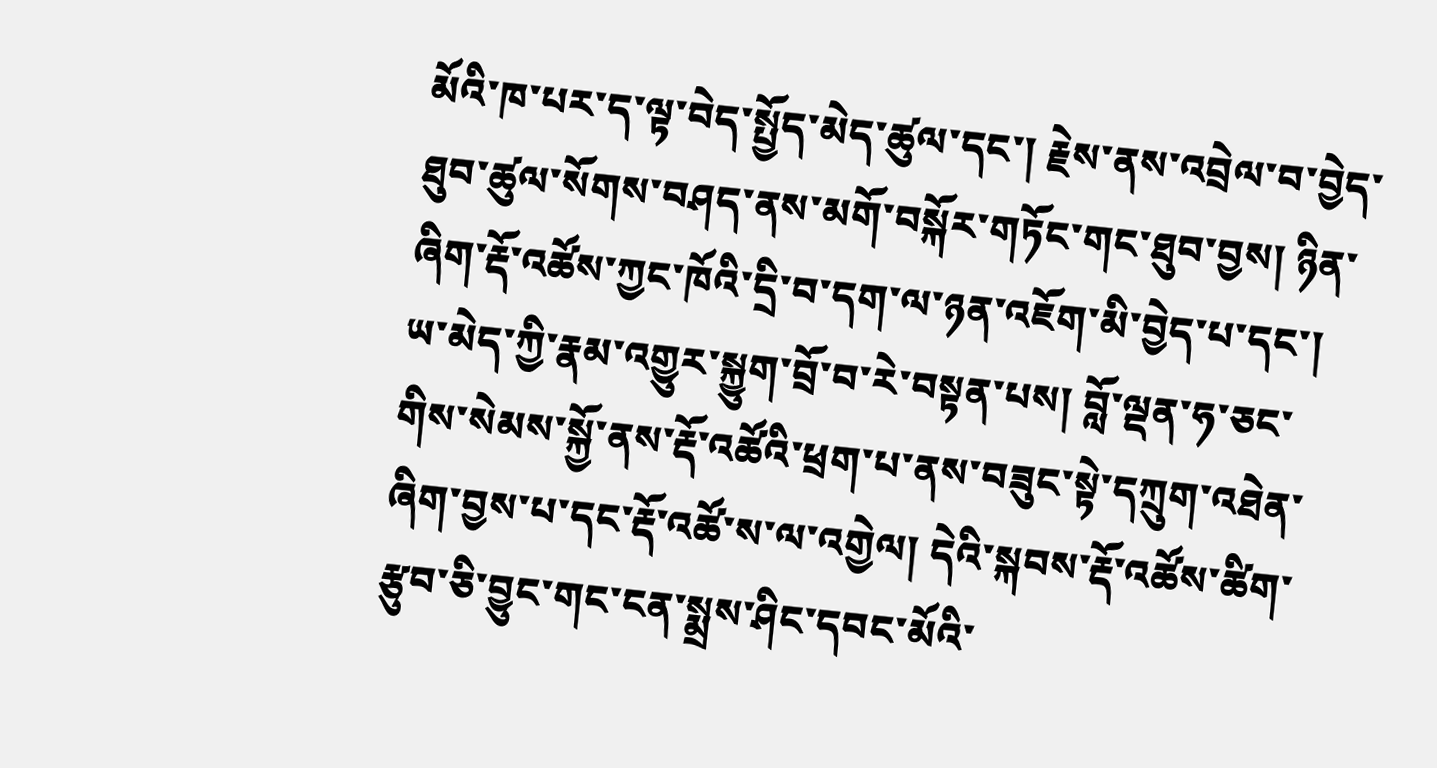མོའི་ཁ་པར་ད་ལྟ་བེད་སྤྱོད་མེད་ཚུལ་དང་། རྗེས་ནས་འབྲེལ་བ་བྱེད་ཐུབ་ཚུལ་སོགས་བཤད་ནས་མགོ་བསྐོར་གཏོང་གང་ཐུབ་བྱས། ཉིན་ཞིག་རྡོ་འཚོས་ཀྱང་ཁོའི་དྲི་བ་དག་ལ་ཉན་འཇོག་མི་བྱེད་པ་དང་། ཡ་མེད་ཀྱི་རྣམ་འགྱུར་སྐྱུག་བྲོ་བ་རེ་བསྟན་པས། བློ་ལྡན་ཧ་ཅང་གིས་སེམས་སྐྱོ་ནས་རྡོ་འཚོའི་ཕྲག་པ་ནས་བཟུང་སྟེ་དཀྲུག་འཐེན་ཞིག་བྱས་པ་དང་རྡོ་འཚོ་ས་ལ་འགྱེལ། དེའི་སྐབས་རྡོ་འཚོས་ཚིག་རྩུབ་ཅི་བྱུང་གང་ངན་སྨྲས་ཤིང་དབང་མོའི་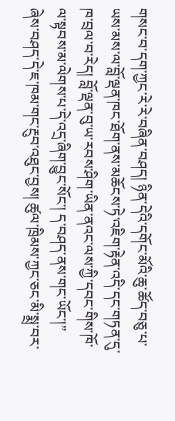གསང་བ་དག་ཀྱང་རེ་རེ་བཞིན་བཤད། ཉིན་དེའི་དགོང་མོའི་ཆུ་ཚོད་བཅུ་པ་ཡས་མས་ལ་བློ་ལྡན་ཁང་ཐོག་ནས་མཆོངས་ཏེ་འཇིག་རྟེན་འདི་དང་གཏན་དུ་ཁ་བྲལ་བ་རེད། བློ་ལྡན་བུ་ཡ་རབས་ཤིག་ཡིན་ནའང་ལས་ཀྱི་དབང་གིས་ཁོ་ལ་སྟབས་མ་ལེགས་པ་དེ་འདྲ་ཞིག་བྱུང་སོང་། ད་བཤད་ནས་གང་ཡོང་།” ཞེས་བཤད་དེ་ཇ་ཁམ་གང་རྔུབ་འཐུང་བྱས། ཚུལ་ཁྲིམས་ཀྱང་ཅང་མི་སྨྲ་བར་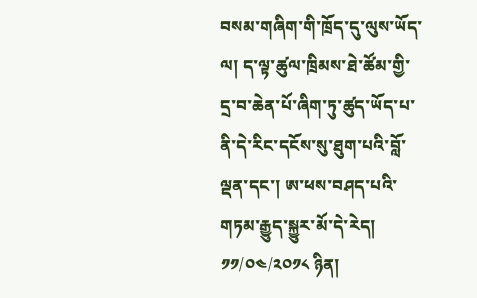བསམ་གཞིག་གི་ཁྲོད་དུ་ལུས་ཡོད་ལ། ད་ལྟ་ཚུལ་ཁྲིམས་ཐེ་ཚོམ་གྱི་དྲ་བ་ཆེན་པོ་ཞིག་ཏུ་ཚུད་ཡོད་པ་ནི་དེ་རིང་དངོས་སུ་ཐུག་པའི་བློ་ལྡན་དང་། ཨ་ཕས་བཤད་པའི་གཏམ་རྒྱུད་སྐྱུར་མོ་དེ་རེད།
༡༡/༠༤/༢༠༡༨ ཉིན།